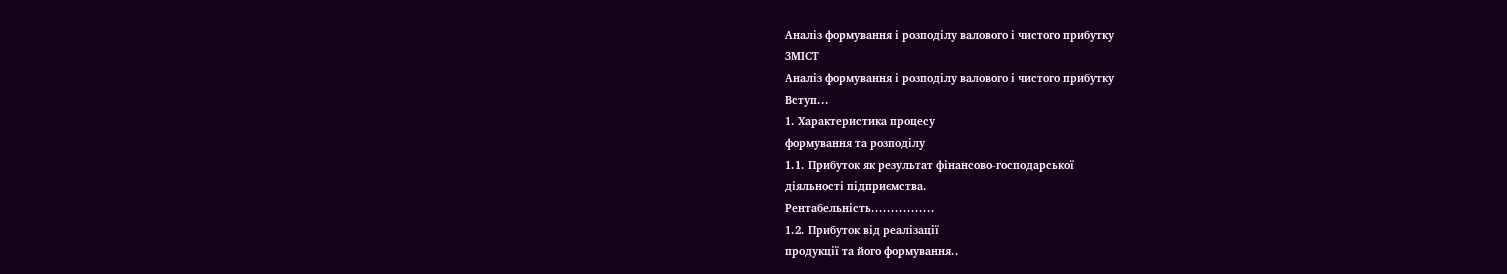Аналіз формування і розподілу валового і чистого прибутку
ЗМІСТ
Аналіз формування і розподілу валового і чистого прибутку
Вступ...
1. Характеристика процесу
формування та розподілу
1.1. Прибуток як результат фінансово-господарської
діяльності підприємства.
Рентабельність................
1.2. Прибуток від реалізації
продукції та його формування..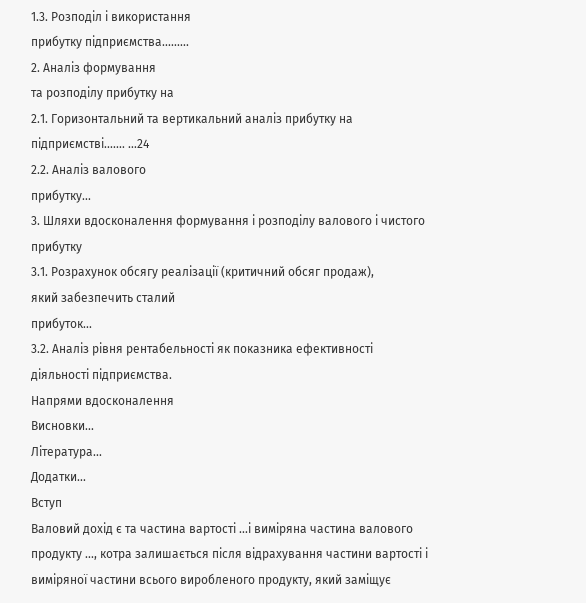1.3. Розподіл і використання
прибутку підприємства.........
2. Аналіз формування
та розподілу прибутку на
2.1. Горизонтальний та вертикальний аналіз прибутку на підприємстві....... …24
2.2. Аналіз валового
прибутку...
3. Шляхи вдосконалення формування і розподілу валового і чистого прибутку
3.1. Розрахунок обсягу реалізації (критичний обсяг продаж),
який забезпечить сталий
прибуток...
3.2. Аналіз рівня рентабельності як показника ефективності
діяльності підприємства.
Напрями вдосконалення
Висновки...
Література...
Додатки...
Вступ
Валовий дохід є та частина вартості ...і виміряна частина валового продукту ..., котра залишається після відрахування частини вартості і виміряної частини всього виробленого продукту, який заміщує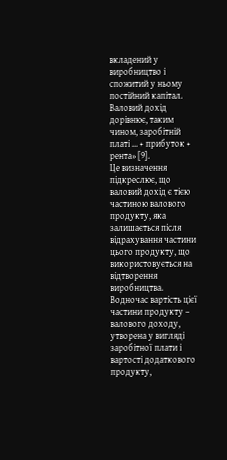вкладений у виробництво і спожитий у ньому постійний капітал. Валовий дохід дорівнює, таким чином, заробітній платі ... + прибуток + рента» [9].
Це визначення підкреслює, що валовий дохід є тією частиною валового продукту, яка залишається після відрахування частини цього продукту, що використовується на відтворення виробництва. Водночас вартість цієї частини продукту – валового доходу, утворена у вигляді заробітної плати і вартості додаткового продукту,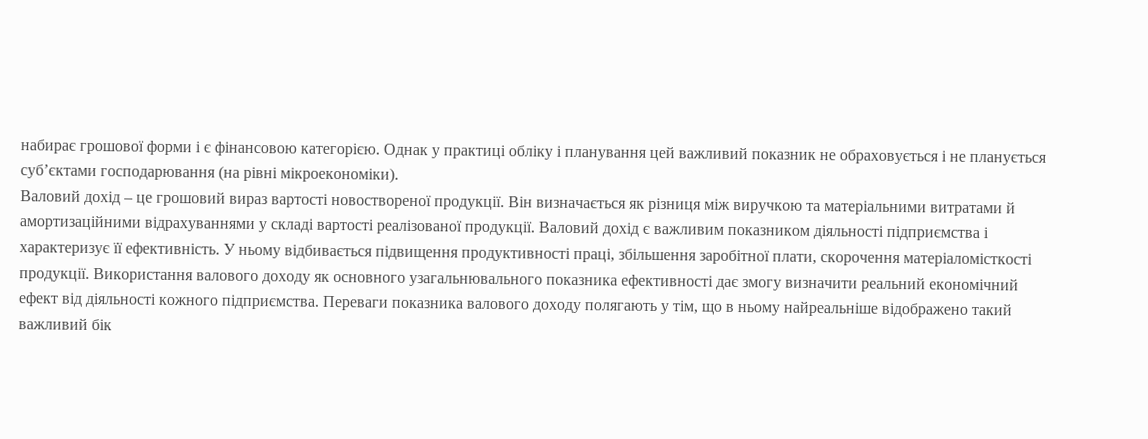набирає грошової форми і є фінансовою категорією. Однак у практиці обліку і планування цей важливий показник не обраховується і не планується суб’єктами господарювання (на рівні мікроекономіки).
Валовий дохід – це грошовий вираз вартості новоствореної продукції. Він визначається як різниця між виручкою та матеріальними витратами й амортизаційними відрахуваннями у складі вартості реалізованої продукції. Валовий дохід є важливим показником діяльності підприємства і характеризує її ефективність. У ньому відбивається підвищення продуктивності праці, збільшення заробітної плати, скорочення матеріаломісткості продукції. Використання валового доходу як основного узагальнювального показника ефективності дає змогу визначити реальний економічний ефект від діяльності кожного підприємства. Переваги показника валового доходу полягають у тім, що в ньому найреальніше відображено такий важливий бік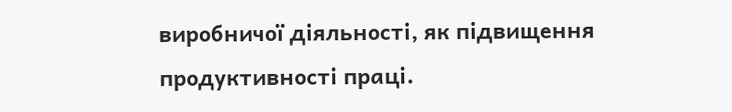виробничої діяльності, як підвищення продуктивності праці.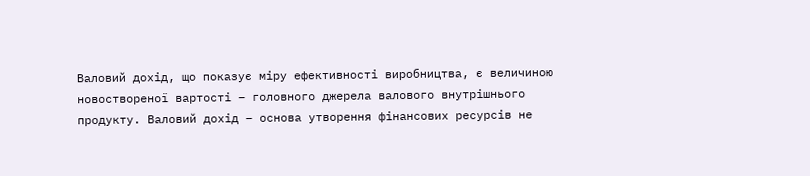Валовий дохід, що показує міру ефективності виробництва, є величиною новоствореної вартості – головного джерела валового внутрішнього продукту. Валовий дохід – основа утворення фінансових ресурсів не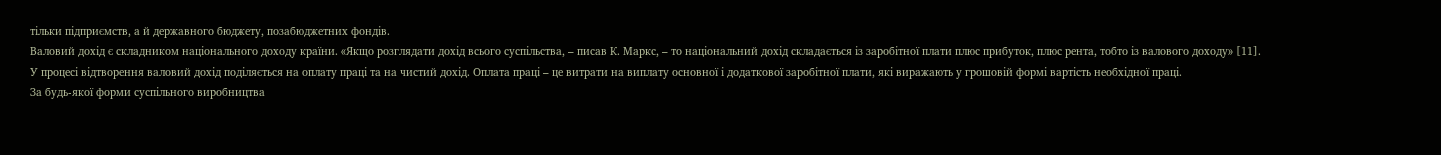тільки підприємств, а й державного бюджету, позабюджетних фондів.
Валовий дохід є складником національного доходу країни. «Якщо розглядати дохід всього суспільства, – писав К. Маркс, – то національний дохід складається із заробітної плати плюс прибуток, плюс рента, тобто із валового доходу» [11].
У процесі відтворення валовий дохід поділяється на оплату праці та на чистий дохід. Оплата праці – це витрати на виплату основної і додаткової заробітної плати, які виражають у грошовій формі вартість необхідної праці.
За будь-якої форми суспільного виробництва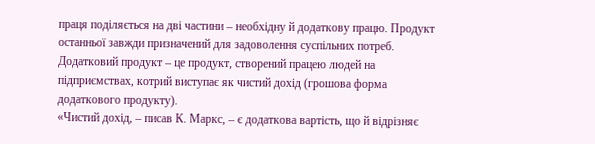праця поділяється на дві частини – необхідну й додаткову працю. Продукт останньої завжди призначений для задоволення суспільних потреб. Додатковий продукт – це продукт, створений працею людей на підприємствах, котрий виступає як чистий дохід (грошова форма додаткового продукту).
«Чистий дохід, – писав К. Маркс, – є додаткова вартість, що й відрізняє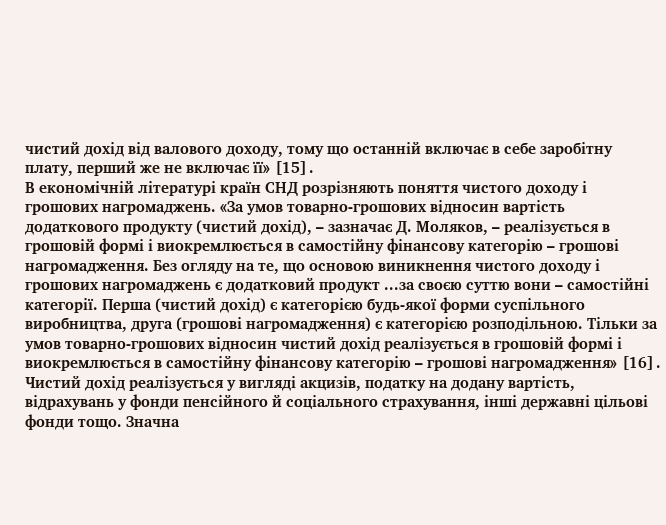чистий дохід від валового доходу, тому що останній включає в себе заробітну плату, перший же не включає її» [15].
В економічній літературі країн СНД розрізняють поняття чистого доходу і грошових нагромаджень. «За умов товарно-грошових відносин вартість додаткового продукту (чистий дохід), – зазначає Д. Моляков, – реалізується в грошовій формі і виокремлюється в самостійну фінансову категорію – грошові нагромадження. Без огляду на те, що основою виникнення чистого доходу і грошових нагромаджень є додатковий продукт ...за своєю суттю вони – самостійні категорії. Перша (чистий дохід) є категорією будь-якої форми суспільного виробництва, друга (грошові нагромадження) є категорією розподільною. Тільки за умов товарно-грошових відносин чистий дохід реалізується в грошовій формі і виокремлюється в самостійну фінансову категорію – грошові нагромадження» [16].
Чистий дохід реалізується у вигляді акцизів, податку на додану вартість, відрахувань у фонди пенсійного й соціального страхування, інші державні цільові фонди тощо. Значна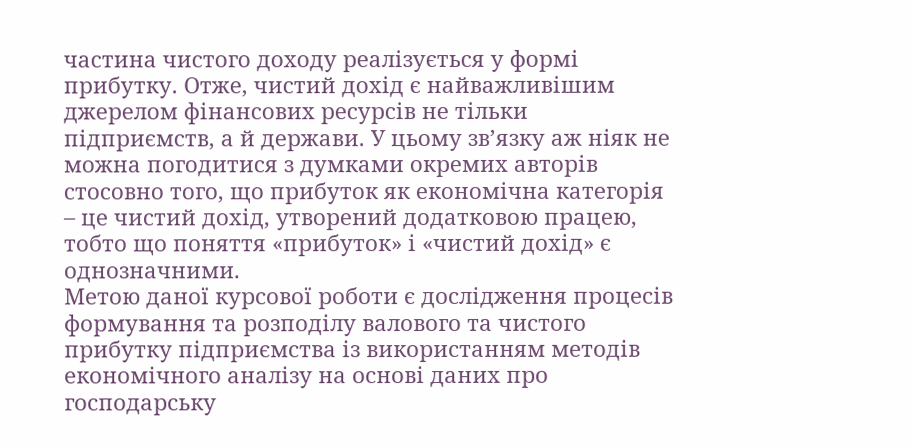частина чистого доходу реалізується у формі прибутку. Отже, чистий дохід є найважливішим джерелом фінансових ресурсів не тільки підприємств, а й держави. У цьому зв’язку аж ніяк не можна погодитися з думками окремих авторів стосовно того, що прибуток як економічна категорія – це чистий дохід, утворений додатковою працею, тобто що поняття «прибуток» і «чистий дохід» є однозначними.
Метою даної курсової роботи є дослідження процесів формування та розподілу валового та чистого прибутку підприємства із використанням методів економічного аналізу на основі даних про господарську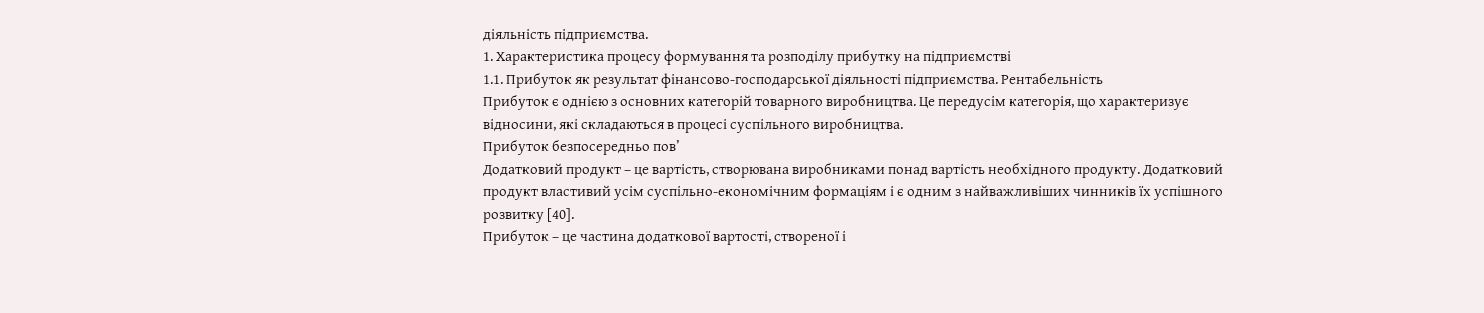діяльність підприємства.
1. Характеристика процесу формування та розподілу прибутку на підприємстві
1.1. Прибуток як результат фінансово-господарської діяльності підприємства. Рентабельність
Прибуток є однією з основних категорій товарного виробництва. Це передусім категорія, що характеризує відносини, які складаються в процесі суспільного виробництва.
Прибуток безпосередньо пов’
Додатковий продукт – це вартість, створювана виробниками понад вартість необхідного продукту. Додатковий продукт властивий усім суспільно-економічним формаціям і є одним з найважливіших чинників їх успішного розвитку [40].
Прибуток – це частина додаткової вартості, створеної і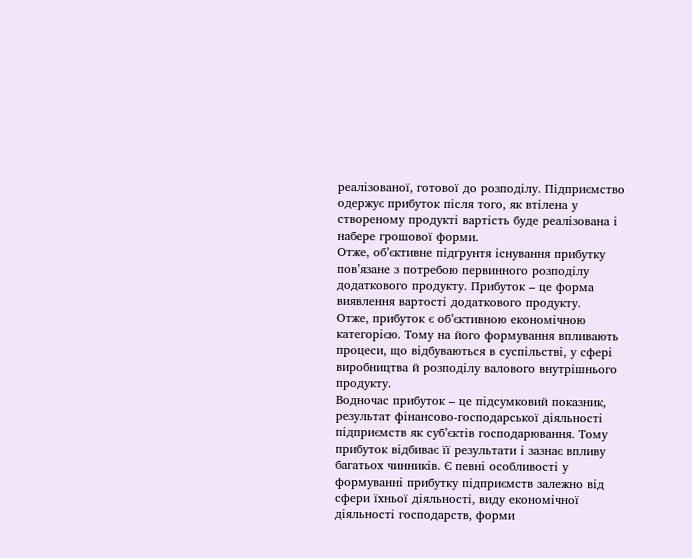реалізованої, готової до розподілу. Підприємство одержує прибуток після того, як втілена у створеному продукті вартість буде реалізована і набере грошової форми.
Отже, об’єктивне підґрунтя існування прибутку пов’язане з потребою первинного розподілу додаткового продукту. Прибуток – це форма виявлення вартості додаткового продукту.
Отже, прибуток є об’єктивною економічною категорією. Тому на його формування впливають процеси, що відбуваються в суспільстві, у сфері виробництва й розподілу валового внутрішнього продукту.
Водночас прибуток – це підсумковий показник, результат фінансово-господарської діяльності підприємств як суб’єктів господарювання. Тому прибуток відбиває її результати і зазнає впливу багатьох чинників. Є певні особливості у формуванні прибутку підприємств залежно від сфери їхньої діяльності, виду економічної діяльності господарств, форми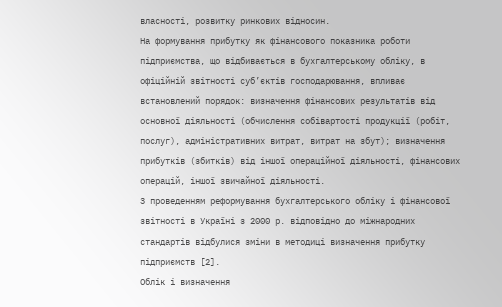власності, розвитку ринкових відносин.
На формування прибутку як фінансового показника роботи підприємства, що відбивається в бухгалтерському обліку, в офіційній звітності суб’єктів господарювання, впливає встановлений порядок: визначення фінансових результатів від основної діяльності (обчислення собівартості продукції (робіт, послуг), адміністративних витрат, витрат на збут); визначення прибутків (збитків) від іншої операційної діяльності, фінансових операцій, іншої звичайної діяльності.
З проведенням реформування бухгалтерського обліку і фінансової звітності в Україні з 2000 р. відповідно до міжнародних стандартів відбулися зміни в методиці визначення прибутку підприємств [2].
Облік і визначення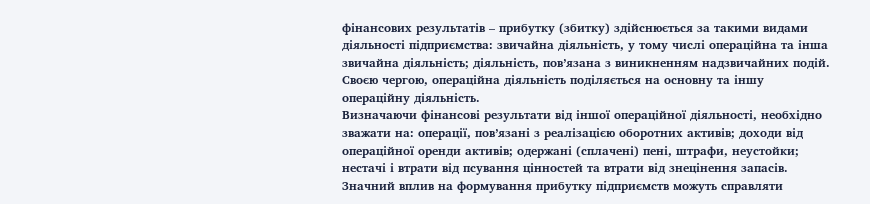фінансових результатів – прибутку (збитку) здійснюється за такими видами діяльності підприємства: звичайна діяльність, у тому числі операційна та інша звичайна діяльність; діяльність, пов’язана з виникненням надзвичайних подій. Своєю чергою, операційна діяльність поділяється на основну та іншу операційну діяльність.
Визначаючи фінансові результати від іншої операційної діяльності, необхідно зважати на: операції, пов’язані з реалізацією оборотних активів; доходи від операційної оренди активів; одержані (сплачені) пені, штрафи, неустойки; нестачі і втрати від псування цінностей та втрати від знецінення запасів.
Значний вплив на формування прибутку підприємств можуть справляти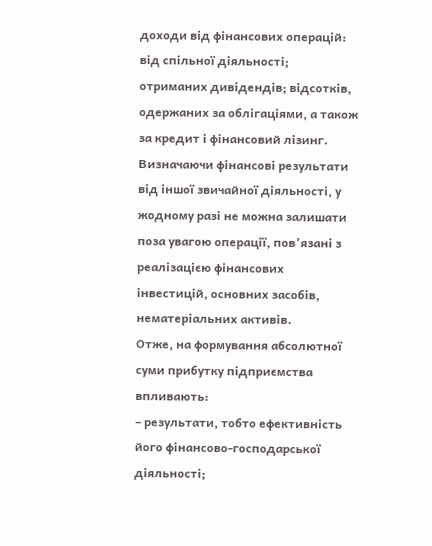доходи від фінансових операцій: від спільної діяльності; отриманих дивідендів; відсотків, одержаних за облігаціями, а також за кредит і фінансовий лізинг.
Визначаючи фінансові результати від іншої звичайної діяльності, у жодному разі не можна залишати поза увагою операції, пов’язані з реалізацією фінансових інвестицій, основних засобів, нематеріальних активів.
Отже, на формування абсолютної суми прибутку підприємства впливають:
– результати, тобто ефективність його фінансово-господарської діяльності;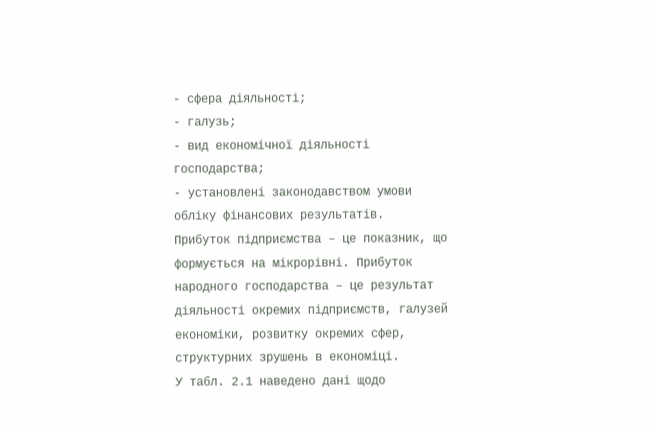- сфера діяльності;
- галузь;
- вид економічної діяльності господарства;
- установлені законодавством умови обліку фінансових результатів.
Прибуток підприємства – це показник, що формується на мікрорівні. Прибуток народного господарства – це результат діяльності окремих підприємств, галузей економіки, розвитку окремих сфер, структурних зрушень в економіці.
У табл. 2.1 наведено дані щодо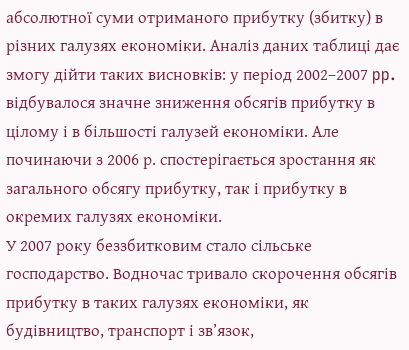абсолютної суми отриманого прибутку (збитку) в різних галузях економіки. Аналіз даних таблиці дає змогу дійти таких висновків: у період 2002–2007 pp. відбувалося значне зниження обсягів прибутку в цілому і в більшості галузей економіки. Але починаючи з 2006 р. спостерігається зростання як загального обсягу прибутку, так і прибутку в окремих галузях економіки.
У 2007 року беззбитковим стало сільське господарство. Водночас тривало скорочення обсягів прибутку в таких галузях економіки, як будівництво, транспорт і зв’язок,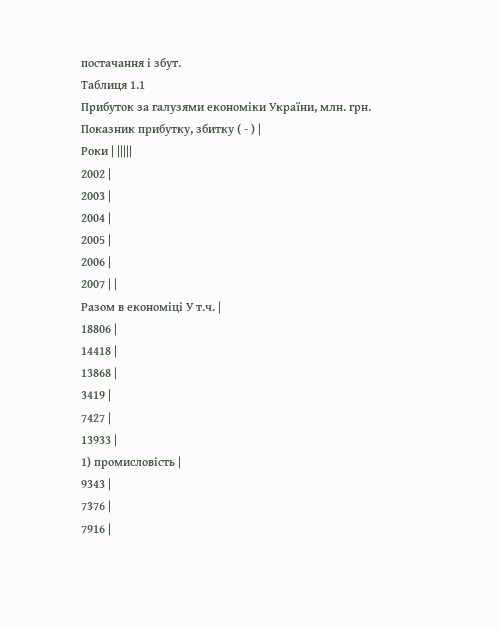постачання і збут.
Таблиця 1.1
Прибуток за галузями економіки України, млн. грн.
Показник прибутку, збитку ( - ) |
Роки | |||||
2002 |
2003 |
2004 |
2005 |
2006 |
2007 | |
Разом в економіці У т.ч. |
18806 |
14418 |
13868 |
3419 |
7427 |
13933 |
1) промисловість |
9343 |
7376 |
7916 |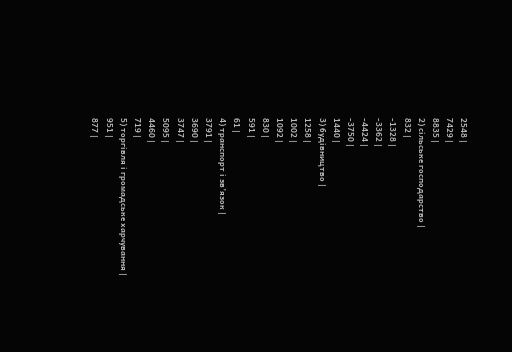2548 |
7429 |
8835 |
2) сільське господарство |
832 |
-1328 |
-3362 |
-4424 |
-3750 |
1440 |
3) будівництво |
1258 |
1002 |
1092 |
830 |
591 |
61 |
4) транспорт і зв’язок |
3791 |
3690 |
3747 |
5095 |
4460 |
719 |
5) торгівля і громадське харчування |
951 |
877 |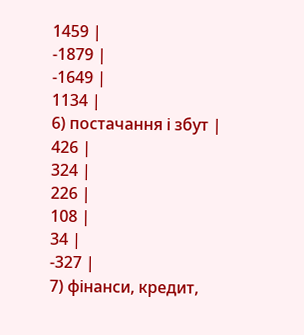1459 |
-1879 |
-1649 |
1134 |
6) постачання і збут |
426 |
324 |
226 |
108 |
34 |
-327 |
7) фінанси, кредит,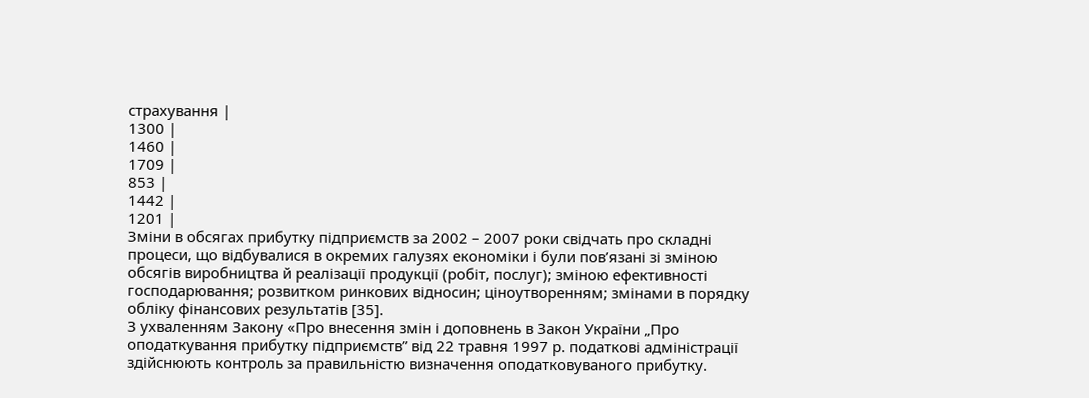страхування |
1300 |
1460 |
1709 |
853 |
1442 |
1201 |
Зміни в обсягах прибутку підприємств за 2002 – 2007 роки свідчать про складні процеси, що відбувалися в окремих галузях економіки і були пов’язані зі зміною обсягів виробництва й реалізації продукції (робіт, послуг); зміною ефективності господарювання; розвитком ринкових відносин; ціноутворенням; змінами в порядку обліку фінансових результатів [35].
З ухваленням Закону «Про внесення змін і доповнень в Закон України „Про оподаткування прибутку підприємств” від 22 травня 1997 р. податкові адміністрації здійснюють контроль за правильністю визначення оподатковуваного прибутку.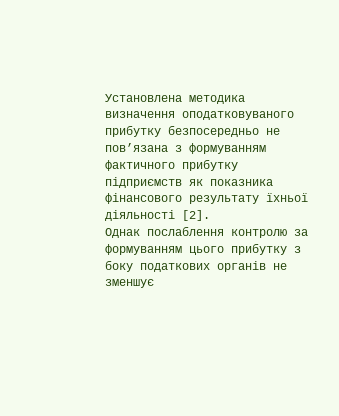Установлена методика визначення оподатковуваного прибутку безпосередньо не пов’язана з формуванням фактичного прибутку підприємств як показника фінансового результату їхньої діяльності [2].
Однак послаблення контролю за формуванням цього прибутку з боку податкових органів не зменшує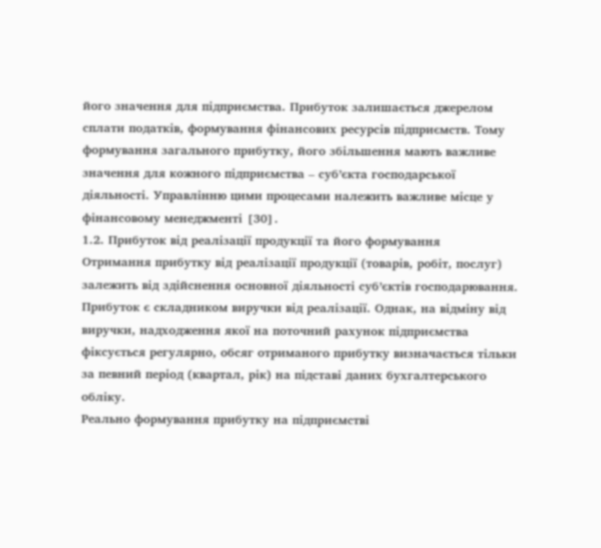його значення для підприємства. Прибуток залишається джерелом сплати податків, формування фінансових ресурсів підприємств. Тому формування загального прибутку, його збільшення мають важливе значення для кожного підприємства – суб’єкта господарської діяльності. Управлінню цими процесами належить важливе місце у фінансовому менеджменті [30].
1.2. Прибуток від реалізації продукції та його формування
Отримання прибутку від реалізації продукції (товарів, робіт, послуг) залежить від здійснення основної діяльності суб’єктів господарювання. Прибуток є складником виручки від реалізації. Однак, на відміну від виручки, надходження якої на поточний рахунок підприємства фіксується регулярно, обсяг отриманого прибутку визначається тільки за певний період (квартал, рік) на підставі даних бухгалтерського обліку.
Реально формування прибутку на підприємстві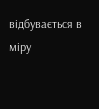відбувається в міру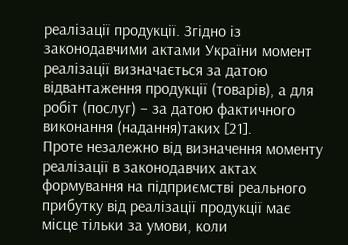реалізації продукції. Згідно із законодавчими актами України момент реалізації визначається за датою відвантаження продукції (товарів), а для робіт (послуг) – за датою фактичного виконання (надання)таких [21].
Проте незалежно від визначення моменту реалізації в законодавчих актах формування на підприємстві реального прибутку від реалізації продукції має місце тільки за умови, коли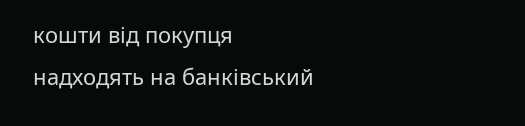кошти від покупця надходять на банківський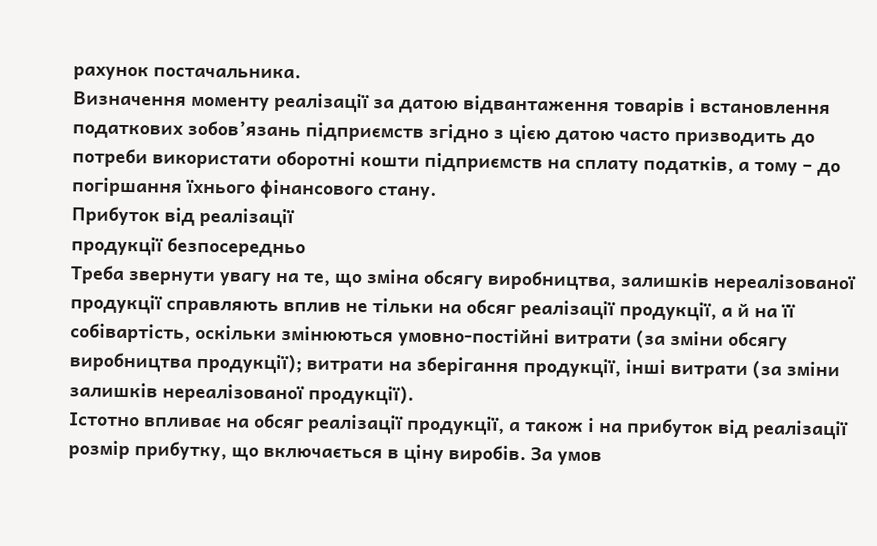рахунок постачальника.
Визначення моменту реалізації за датою відвантаження товарів і встановлення податкових зобов’язань підприємств згідно з цією датою часто призводить до потреби використати оборотні кошти підприємств на сплату податків, а тому – до погіршання їхнього фінансового стану.
Прибуток від реалізації
продукції безпосередньо
Треба звернути увагу на те, що зміна обсягу виробництва, залишків нереалізованої продукції справляють вплив не тільки на обсяг реалізації продукції, а й на її собівартість, оскільки змінюються умовно-постійні витрати (за зміни обсягу виробництва продукції); витрати на зберігання продукції, інші витрати (за зміни залишків нереалізованої продукції).
Істотно впливає на обсяг реалізації продукції, а також і на прибуток від реалізації розмір прибутку, що включається в ціну виробів. За умов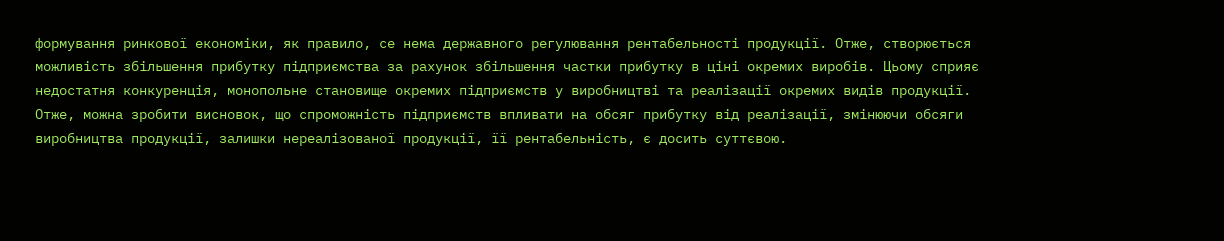формування ринкової економіки, як правило, се нема державного регулювання рентабельності продукції. Отже, створюється можливість збільшення прибутку підприємства за рахунок збільшення частки прибутку в ціні окремих виробів. Цьому сприяє недостатня конкуренція, монопольне становище окремих підприємств у виробництві та реалізації окремих видів продукції.
Отже, можна зробити висновок, що спроможність підприємств впливати на обсяг прибутку від реалізації, змінюючи обсяги виробництва продукції, залишки нереалізованої продукції, її рентабельність, є досить суттєвою.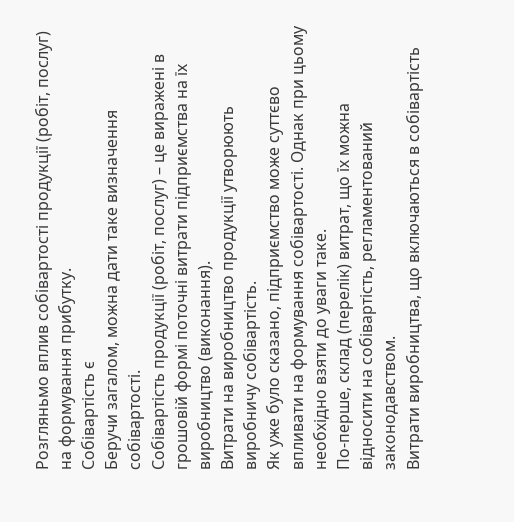Розгляньмо вплив собівартості продукції (робіт, послуг) на формування прибутку.
Собівартість є
Беручи загалом, можна дати таке визначення собівартості.
Собівартість продукції (робіт, послуг) – це виражені в грошовій формі поточні витрати підприємства на їх виробництво (виконання).
Витрати на виробництво продукції утворюють виробничу собівартість.
Як уже було сказано, підприємство може суттєво впливати на формування собівартості. Однак при цьому необхідно взяти до уваги таке.
По-перше, склад (перелік) витрат, що їх можна відносити на собівартість, регламентований законодавством.
Витрати виробництва, що включаються в собівартість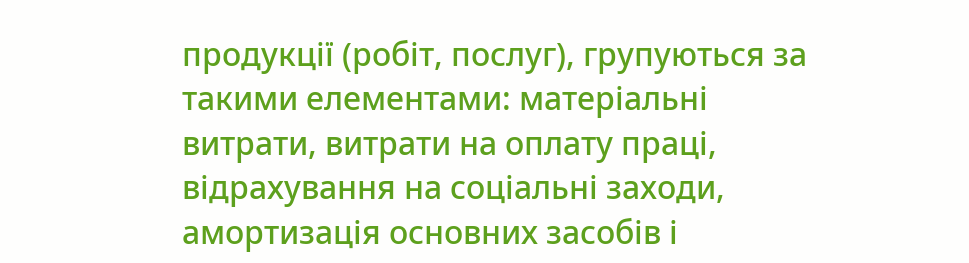продукції (робіт, послуг), групуються за такими елементами: матеріальні витрати, витрати на оплату праці, відрахування на соціальні заходи, амортизація основних засобів і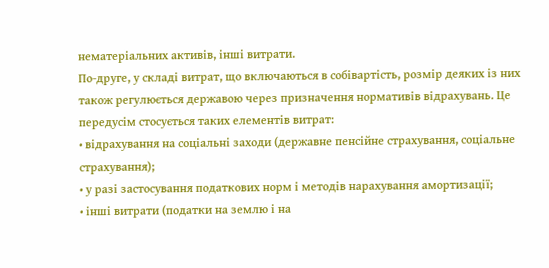нематеріальних активів, інші витрати.
По-друге, у складі витрат, що включаються в собівартість, розмір деяких із них також регулюється державою через призначення нормативів відрахувань. Це передусім стосується таких елементів витрат:
• відрахування на соціальні заходи (державне пенсійне страхування, соціальне страхування);
• у разі застосування податкових норм і методів нарахування амортизації;
• інші витрати (податки на землю і на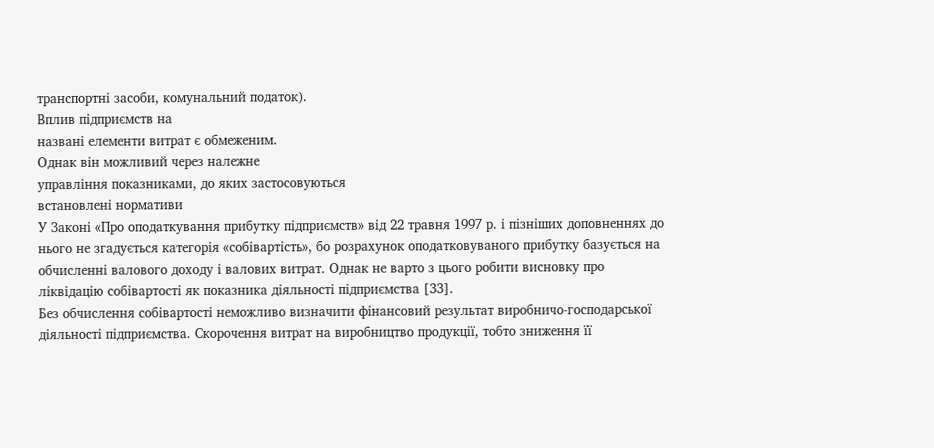транспортні засоби, комунальний податок).
Вплив підприємств на
названі елементи витрат є обмеженим.
Однак він можливий через належне
управління показниками, до яких застосовуються
встановлені нормативи
У Законі «Про оподаткування прибутку підприємств» від 22 травня 1997 р. і пізніших доповненнях до нього не згадується категорія «собівартість», бо розрахунок оподатковуваного прибутку базується на обчисленні валового доходу і валових витрат. Однак не варто з цього робити висновку про ліквідацію собівартості як показника діяльності підприємства [33].
Без обчислення собівартості неможливо визначити фінансовий результат виробничо-господарської діяльності підприємства. Скорочення витрат на виробництво продукції, тобто зниження її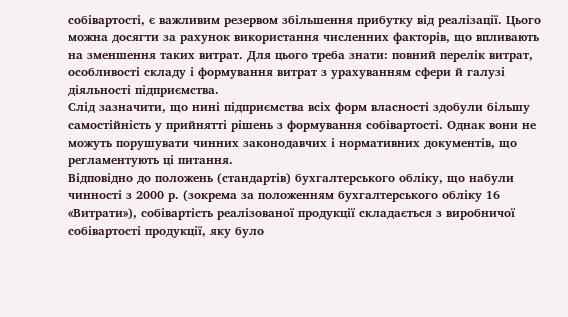собівартості, є важливим резервом збільшення прибутку від реалізації. Цього можна досягти за рахунок використання численних факторів, що впливають на зменшення таких витрат. Для цього треба знати: повний перелік витрат, особливості складу і формування витрат з урахуванням сфери й галузі діяльності підприємства.
Слід зазначити, що нині підприємства всіх форм власності здобули більшу самостійність у прийнятті рішень з формування собівартості. Однак вони не можуть порушувати чинних законодавчих і нормативних документів, що регламентують ці питання.
Відповідно до положень (стандартів) бухгалтерського обліку, що набули чинності з 2000 р. (зокрема за положенням бухгалтерського обліку 16 «Витрати»), собівартість реалізованої продукції складається з виробничої собівартості продукції, яку було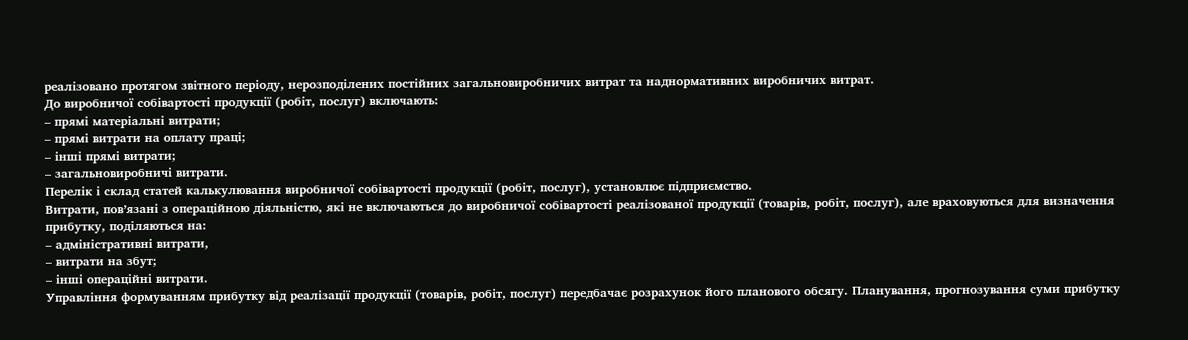реалізовано протягом звітного періоду, нерозподілених постійних загальновиробничих витрат та наднормативних виробничих витрат.
До виробничої собівартості продукції (робіт, послуг) включають:
– прямі матеріальні витрати;
– прямі витрати на оплату праці;
– інші прямі витрати;
– загальновиробничі витрати.
Перелік і склад статей калькулювання виробничої собівартості продукції (робіт, послуг), установлює підприємство.
Витрати, пов’язані з операційною діяльністю, які не включаються до виробничої собівартості реалізованої продукції (товарів, робіт, послуг), але враховуються для визначення прибутку, поділяються на:
– адміністративні витрати,
– витрати на збут;
– інші операційні витрати.
Управління формуванням прибутку від реалізації продукції (товарів, робіт, послуг) передбачає розрахунок його планового обсягу. Планування, прогнозування суми прибутку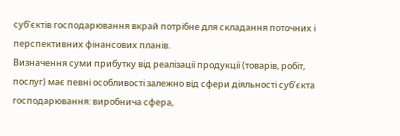суб’єктів господарювання вкрай потрібне для складання поточних і перспективних фінансових планів.
Визначення суми прибутку від реалізації продукції (товарів, робіт, послуг) має певні особливості залежно від сфери діяльності суб’єкта господарювання: виробнича сфера,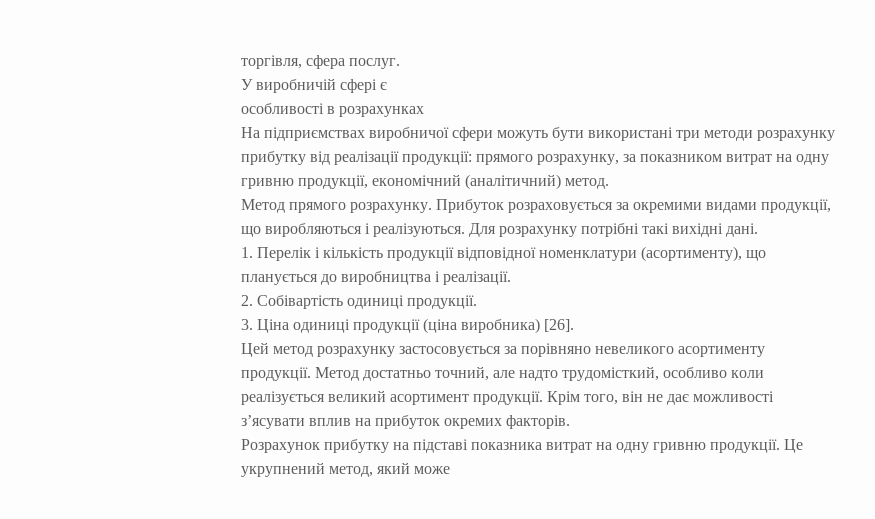торгівля, сфера послуг.
У виробничій сфері є
особливості в розрахунках
На підприємствах виробничої сфери можуть бути використані три методи розрахунку прибутку від реалізації продукції: прямого розрахунку, за показником витрат на одну гривню продукції, економічний (аналітичний) метод.
Метод прямого розрахунку. Прибуток розраховується за окремими видами продукції, що виробляються і реалізуються. Для розрахунку потрібні такі вихідні дані.
1. Перелік і кількість продукції відповідної номенклатури (асортименту), що планується до виробництва і реалізації.
2. Собівартість одиниці продукції.
3. Ціна одиниці продукції (ціна виробника) [26].
Цей метод розрахунку застосовується за порівняно невеликого асортименту продукції. Метод достатньо точний, але надто трудомісткий, особливо коли реалізується великий асортимент продукції. Крім того, він не дає можливості з’ясувати вплив на прибуток окремих факторів.
Розрахунок прибутку на підставі показника витрат на одну гривню продукції. Це укрупнений метод, який може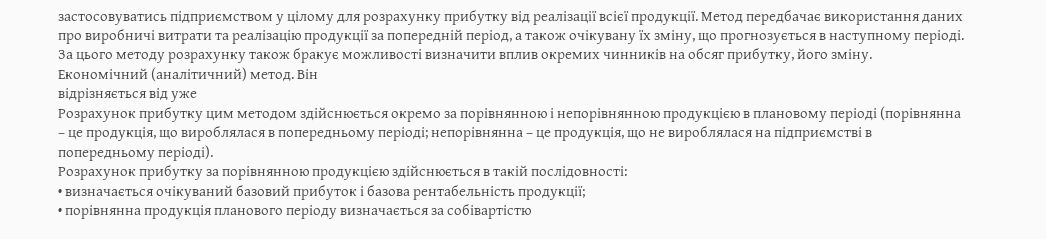застосовуватись підприємством у цілому для розрахунку прибутку від реалізації всієї продукції. Метод передбачає використання даних про виробничі витрати та реалізацію продукції за попередній період, а також очікувану їх зміну, що прогнозується в наступному періоді.
За цього методу розрахунку також бракує можливості визначити вплив окремих чинників на обсяг прибутку, його зміну.
Економічний (аналітичний) метод. Він
відрізняється від уже
Розрахунок прибутку цим методом здійснюється окремо за порівнянною і непорівнянною продукцією в плановому періоді (порівнянна – це продукція, що вироблялася в попередньому періоді; непорівнянна – це продукція, що не вироблялася на підприємстві в попередньому періоді).
Розрахунок прибутку за порівнянною продукцією здійснюється в такій послідовності:
• визначається очікуваний базовий прибуток і базова рентабельність продукції;
• порівнянна продукція планового періоду визначається за собівартістю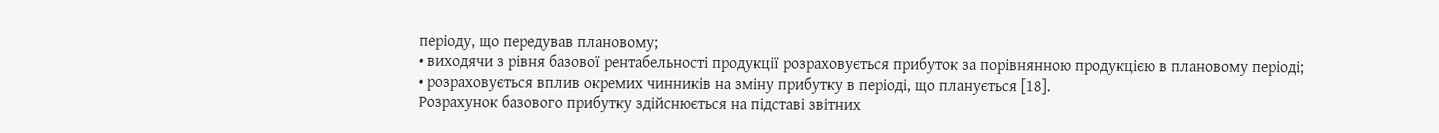періоду, що передував плановому;
• виходячи з рівня базової рентабельності продукції розраховується прибуток за порівнянною продукцією в плановому періоді;
• розраховується вплив окремих чинників на зміну прибутку в періоді, що планується [18].
Розрахунок базового прибутку здійснюється на підставі звітних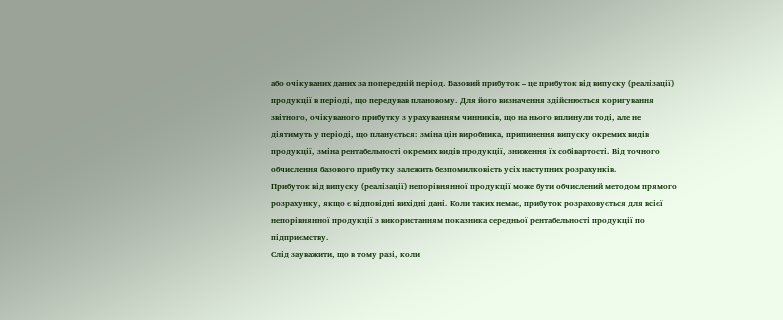або очікуваних даних за попередній період. Базовий прибуток – це прибуток від випуску (реалізації) продукції в періоді, що передував плановому. Для його визначення здійснюється коригування звітного, очікуваного прибутку з урахуванням чинників, що на нього вплинули тоді, але не діятимуть у періоді, що планується: зміна цін виробника, припинення випуску окремих видів продукції, зміна рентабельності окремих видів продукції, зниження їх собівартості. Від точного обчислення базового прибутку залежить безпомилковість усіх наступних розрахунків.
Прибуток від випуску (реалізації) непорівнянної продукції може бути обчислений методом прямого розрахунку, якщо є відповідні вихідні дані. Коли таких немає, прибуток розраховується для всієї непорівнянної продукції з використанням показника середньої рентабельності продукції по підприємству.
Слід зауважити, що в тому разі, коли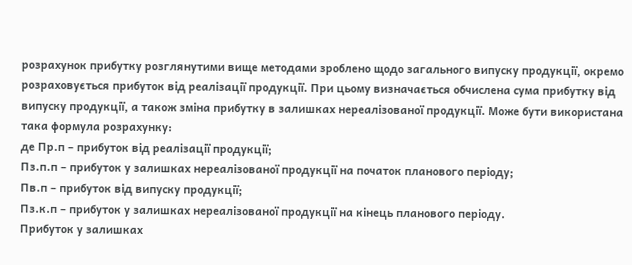розрахунок прибутку розглянутими вище методами зроблено щодо загального випуску продукції, окремо розраховується прибуток від реалізації продукції. При цьому визначається обчислена сума прибутку від випуску продукції, а також зміна прибутку в залишках нереалізованої продукції. Може бути використана така формула розрахунку:
де Пр.п – прибуток від реалізації продукції;
Пз.п.п – прибуток у залишках нереалізованої продукції на початок планового періоду;
Пв.п – прибуток від випуску продукції;
Пз.к.п – прибуток у залишках нереалізованої продукції на кінець планового періоду.
Прибуток у залишках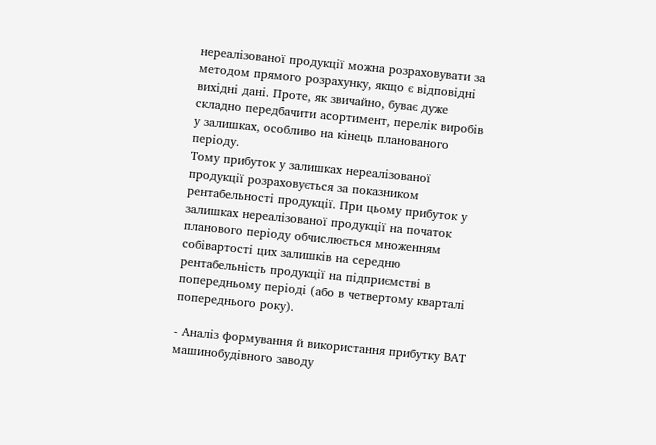нереалізованої продукції можна розраховувати за методом прямого розрахунку, якщо є відповідні вихідні дані. Проте, як звичайно, буває дуже складно передбачити асортимент, перелік виробів у залишках, особливо на кінець планованого періоду.
Тому прибуток у залишках нереалізованої продукції розраховується за показником рентабельності продукції. При цьому прибуток у залишках нереалізованої продукції на початок планового періоду обчислюється множенням собівартості цих залишків на середню рентабельність продукції на підприємстві в попередньому періоді (або в четвертому кварталі попереднього року).

- Аналіз формування й використання прибутку ВАТ машинобудівного заводу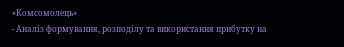«Комсомолець»
- Аналіз формування, розподілу та використання прибутку на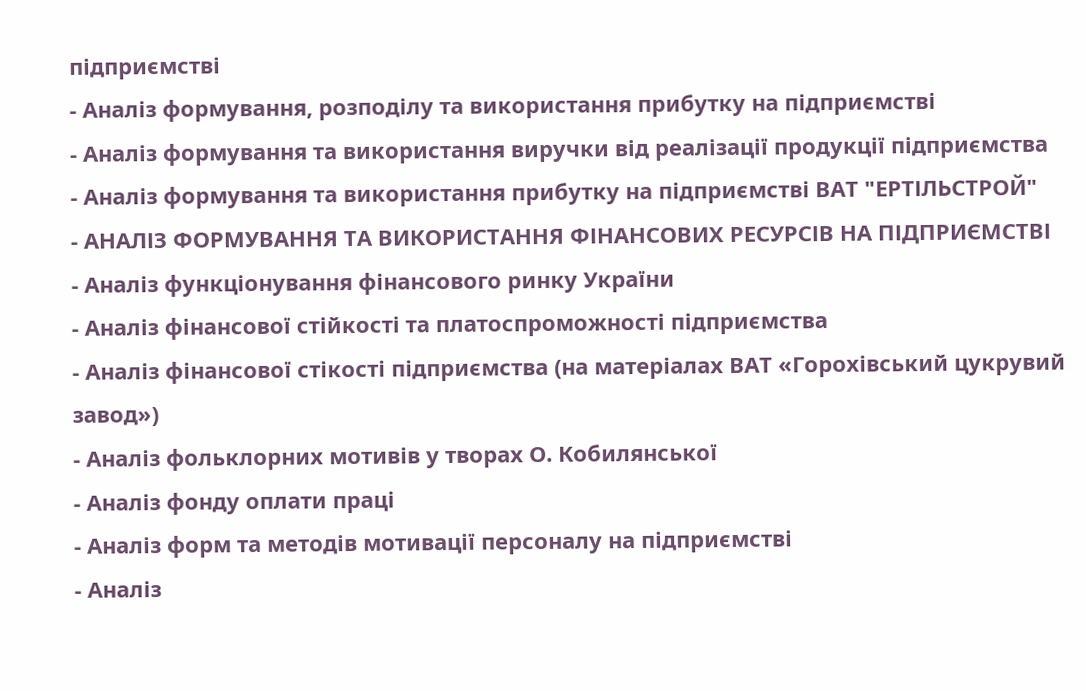підприємстві
- Аналіз формування, розподілу та використання прибутку на підприємстві
- Аналіз формування та використання виручки від реалізації продукції підприємства
- Аналіз формування та використання прибутку на підприємстві ВАТ "ЕРТІЛЬСТРОЙ"
- АНАЛІЗ ФОРМУВАННЯ ТА ВИКОРИСТАННЯ ФІНАНСОВИХ РЕСУРСІВ НА ПІДПРИЄМСТВІ
- Аналіз функціонування фінансового ринку України
- Аналіз фінансової стійкості та платоспроможності підприємства
- Аналіз фінансової стікості підприємства (на матеріалах ВАТ «Горохівський цукрувий завод»)
- Аналіз фольклорних мотивів у творах О. Кобилянської
- Аналіз фонду оплати праці
- Аналіз форм та методів мотивації персоналу на підприємстві
- Аналіз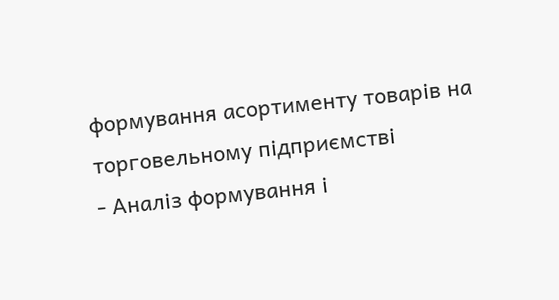формування асортименту товарів на торговельному підприємстві
- Аналіз формування і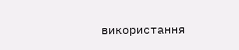використання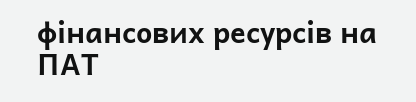фінансових ресурсів на ПАТ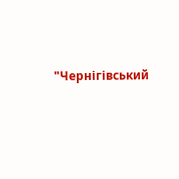"Чернігівський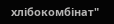хлібокомбінат"